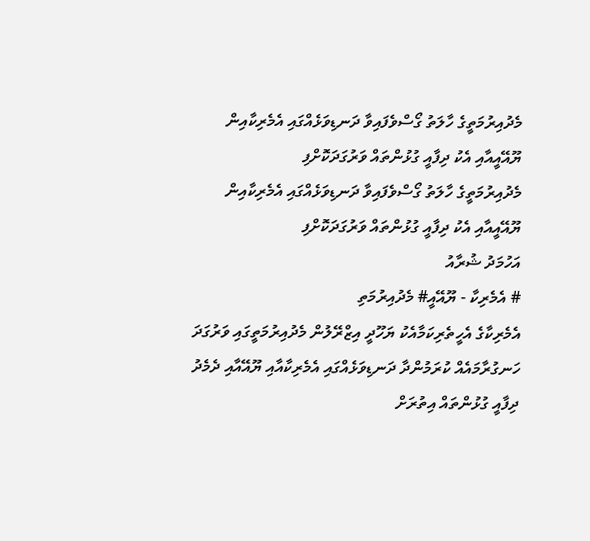މެދުއިރުމަތީގެ ހާލަތު ގޯސްވެފައިވާ ދަނޑިވަޅެއްގައި އެމެރިކާއިން  ޔޫއޭއީއާއި އެކު ދިފާއީ ގުޅުންތައް ވަރުގަދަކޮށްފި
މެދުއިރުމަތީގެ ހާލަތު ގޯސްވެފައިވާ ދަނޑިވަޅެއްގައި އެމެރިކާއިން ޔޫއޭއީއާއި އެކު ދިފާއީ ގުޅުންތައް ވަރުގަދަކޮށްފި
އަހުމަދު ޝުރާއު
# އެމެރިކާ - ޔޫއޭއީ# މެދުއިރުމަތި
އެމެރިކާގެ އެހީތެރިކަމާއެކު ޔަހޫދީ އިޒްރޭލުން މެދުއިރުމަތީގައި ވަރުގަދަ ހަނގުރާމައެއް ކުރަމުންދާ ދަނޑިވަޅެއްގައި އެމެރިކާއާއި ޔޫއޭއާއި ދެމެދު ދިފާއީ ގުޅުންތައް އިތުރަށް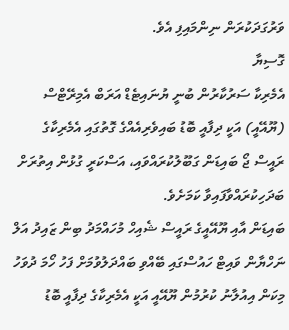ވަރުގަދަކުރަން ނިންމައިފި އެވެ.
ގޮސިޔާ
އެމެރިކާ ސަރުކާރުން ބުނީ ޔުނައިޓެޑް އަރަބް އެމިރޭޓްސް (ޔޫއޭއީ) އަކީ ދިފާއީ ބޮޑު ބައިވެރިއެއްގެ ގޮތުގައި އެމެރިކާގެ ރައީސް ޖޯ ބައިޑަން ގަބޫލުކުރައްވައި، އަސްކަރީ ގުޅުން އިތުރަށް ބަދަހިކުރައްވާފައިވާ ކަމަށެވެ.
ބައިޑަން އާއި ޔޫއޭއީގެ ރައީސް ޝެއިހް މުހައްމަދު ބިން ޒައިދު އަލް ނަހްޔާން ވައިޓް ހައުސްގައި ބޭއްވި ބައްދަލުވުމަށް ފަހު ހޯމަ ދުވަހު މިކަން އިއުލާނު ކުރުމުން ޔޫއޭއީ އަކީ އެމެރިކާގެ ދިފާއީ ބޮޑު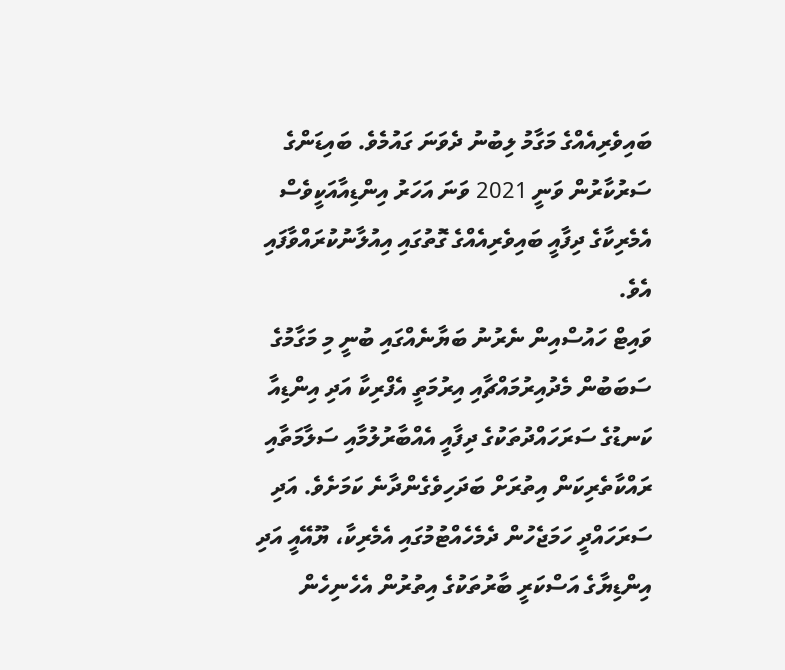ބައިވެރިއެއްގެ މަގާމު ލިބުނު ދެވަނަ ގައުމެވެ. ބައިޑަންގެ ސަރުކާރުން ވަނީ 2021 ވަނަ އަހަރު އިންޑިއާއަކީވެސް އެމެރިކާގެ ދިފާއީ ބައިވެރިއެއްގެ ގޮތުގައި އިއުލާނުކުރައްވާފައި އެވެ.
ވައިޓް ހައުސްއިން ނެރުނު ބަޔާނެއްގައި ބުނީ މި މަގާމުގެ ސަބަބުން މެދުއިރުމައްޗާއި އިރުމަތީ އެފްރިކާ އަދި އިންޑިއާ ކަނޑުގެ ސަރަހައްދުތަކުގެ ދިފާއީ އެއްބާރުލުމާއި ސަލާމަތާއި ރައްކާތެރިކަން އިތުރަށް ބަދަހިވެގެންދާނެ ކަމަށެވެ. އަދި ސަރަހައްދީ ހަމަޖެހުން ދެމެހެއްޓުމުގައި އެމެރިކާ، ޔޫއޭއީ އަދި އިންޑިޔާގެ އަސްކަރީ ބާރުތަކުގެ އިތުރުން އެހެނިހެން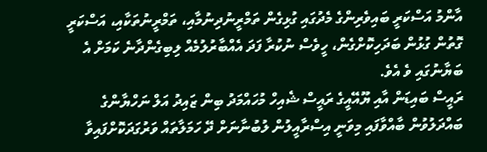އާންމު އަސްކަރީ ބައިވެރިންގެ މެދުގައި ގުޅިގެން ތަމްރީނުދިނުމާއި، ތަމްރީނުތަކާއި، އަސްކަރީ ގޮތުން ގުޅުން ބަދަހިކޮށްގެން، ހީވެސް ނުކުރާ ފަދަ އެއްބާރުލުމެއް ލިބިގެންދާނެ ކަމަށް އެ ބަޔާނުގައި ވެ އެވެ.
ރައީސް ބައިޑަން އާއި ޔޫއޭއީގެ ރައީސް ޝެއިހް މުހައްމަދު ބިން ޒައިދު އަލް ނަހްޔާންގެ ބައްދަލުވުން ބާއްވާފައި މިވަނީ އިސްރާއީލުން ލުބުނާނަށް ދޭ ހަމަލާތައް ވަރުގަދަކޮށްފައިވާ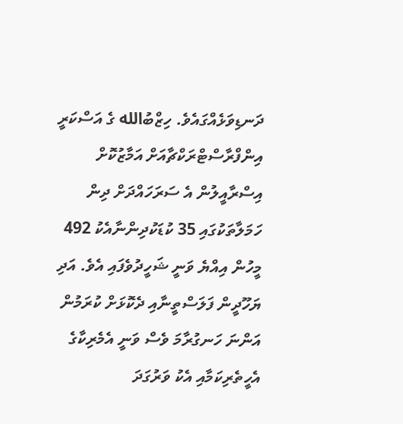ދަނޑިވަޅެއްގައެވެ. ހިޒްބުالله ގެ އަސްކަރީ އިންފްރާސްޓްރަކްޗާއަށް އަމާޒުކޮށް އިސްރާއީލުން އެ ސަރަހައްދަށް ދިން ހަމަލާތަކުގައި 35 ކުޑަކުދިންނާއެކު 492 މީހުން އިއްޔެ ވަނީ ޝަހީދުވެފައި އެވެ. އަދި ޔަހޫދީން ފަލަސްތީނާއި ދެކޮޅަށް ކުރަމުން އަންނަ ހަނގުރާމަ ވެސް ވަނީ އެމެރިކާގެ އެހީތެރިކަމާއި އެކު ވަރުގަދަ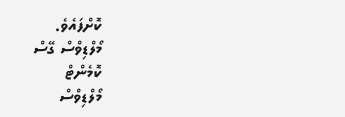ކޮށްފައެވެ.
މޯލްޑިވްސް ގޭސް
ކޮމެންޓް
މޯލްޑިވްސް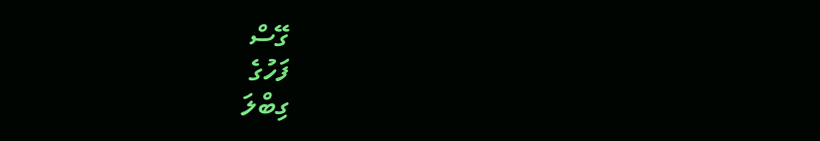ގޭސް
ފަހުގެ
ގިބްލަ